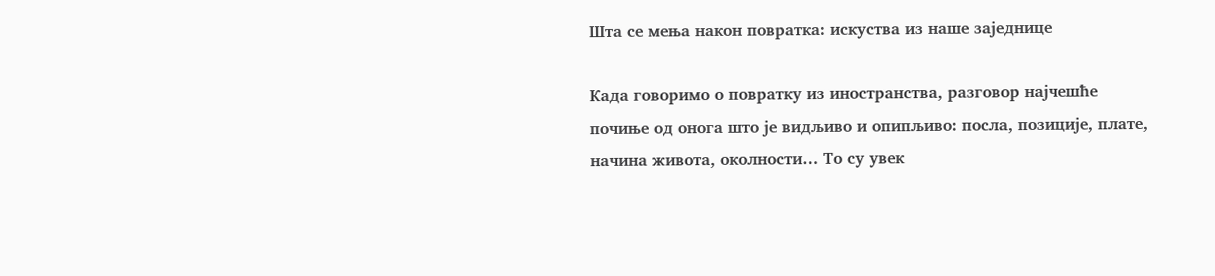Шта се мења након повратка: искуства из наше заједнице

Када говоримо о повратку из иностранства, разговор најчешће почиње од онога што је видљиво и опипљиво: посла, позиције, плате, начина живота, околности… То су увек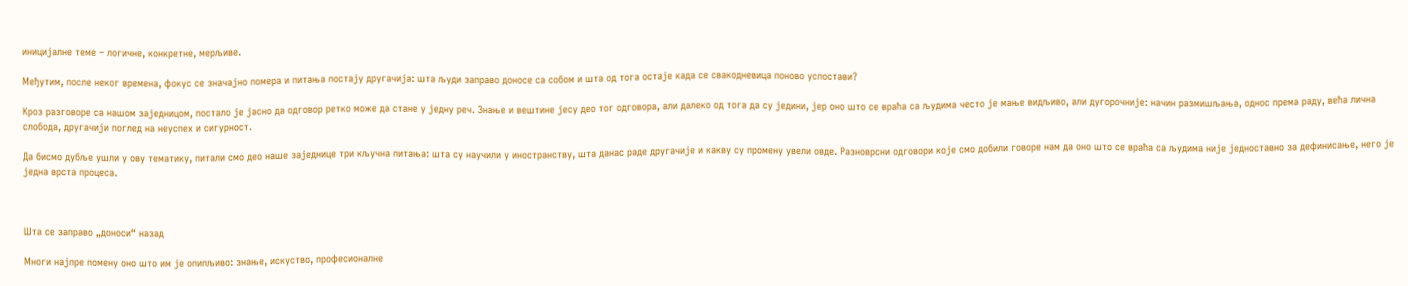иницијалне теме – логичне, конкретне, мерљиве.

Међутим, после неког времена, фокус се значајно помера и питања постају другачија: шта људи заправо доносе са собом и шта од тога остаје када се свакодневица поново успостави?

Кроз разговоре са нашом заједницом, постало је јасно да одговор ретко може да стане у једну реч. Знање и вештине јесу део тог одговора, али далеко од тога да су једини, јер оно што се враћа са људима често је мање видљиво, али дугорочније: начин размишљања, однос према раду, већа лична слобода, другачији поглед на неуспех и сигурност.

Да бисмо дубље ушли у ову тематику, питали смо део наше заједнице три кључна питања: шта су научили у иностранству, шта данас раде другачије и какву су промену увели овде. Разноврсни одговори које смо добили говоре нам да оно што се враћа са људима није једноставно за дефинисање, него је једна врста процеса.



Шта се заправо „доноси“ назад

Многи најпре помену оно што им је опипљиво: знање, искуство, професионалне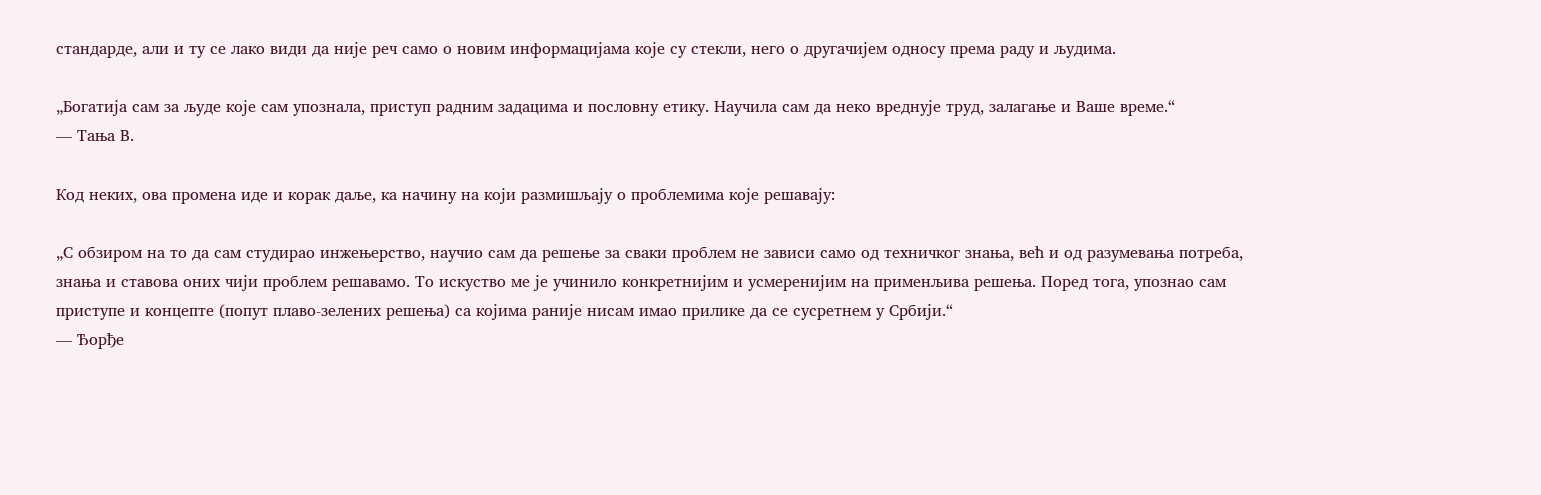стандарде, али и ту се лако види да није реч само о новим информацијама које су стекли, него о другачијем односу према раду и људима.

„Богатија сам за људе које сам упознала, приступ радним задацима и пословну етику. Научила сам да неко вреднује труд, залагање и Ваше време.“
— Тања В.

Код неких, ова промена иде и корак даље, ка начину на који размишљају о проблемима које решавају:

„С обзиром на то да сам студирао инжењерство, научио сам да решење за сваки проблем не зависи само од техничког знања, већ и од разумевања потреба, знања и ставова оних чији проблем решавамо. То искуство ме је учинило конкретнијим и усмеренијим на применљива решења. Поред тога, упознао сам приступе и концепте (попут плаво-зелених решења) са којима раније нисам имао прилике да се сусретнем у Србији.“
— Ђорђе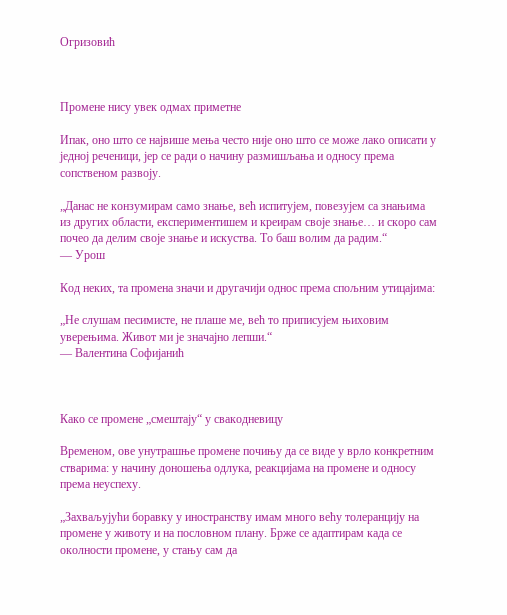Огризовић



Промене нису увек одмах приметне

Ипак, оно што се највише мења често није оно што се може лако описати у једној реченици, јер се ради о начину размишљања и односу према сопственом развоју.

„Данас не конзумирам само знање, већ испитујем, повезујем са знањима из других области, експериментишем и креирам своје знање… и скоро сам почео да делим своје знање и искуства. То баш волим да радим.“
— Урош

Код неких, та промена значи и другачији однос према спољним утицајима:

„Не слушам песимисте, не плаше ме, већ то приписујем њиховим уверењима. Живот ми је значајно лепши.“
— Валентина Софијанић



Како се промене „смештају“ у свакодневицу

Временом, ове унутрашње промене почињу да се виде у врло конкретним стварима: у начину доношења одлука, реакцијама на промене и односу према неуспеху.

„Захваљујући боравку у иностранству имам много већу толеранцију на промене у животу и на пословном плану. Брже се адаптирам када се околности промене, у стању сам да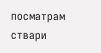посматрам ствари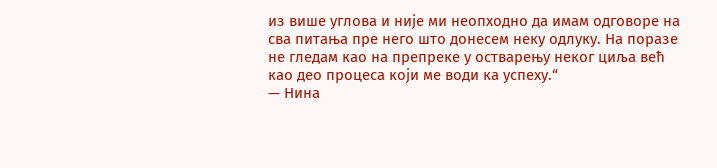из више углова и није ми неопходно да имам одговоре на сва питања пре него што донесем неку одлуку. На поразе не гледам као на препреке у остварењу неког циља већ као део процеса који ме води ка успеху.“
— Нина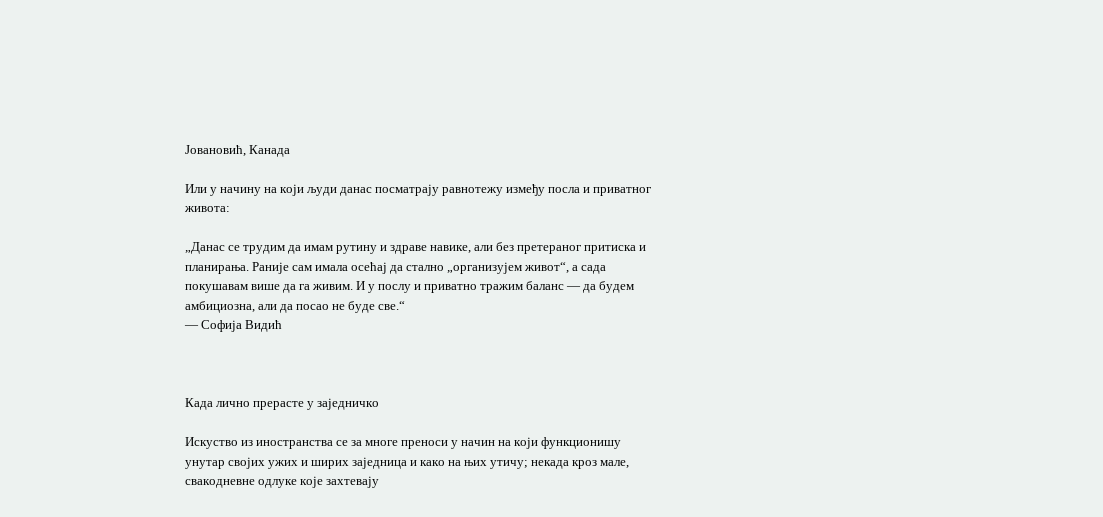Јовановић, Канада

Или у начину на који људи данас посматрају равнотежу између посла и приватног живота:

„Данас се трудим да имам рутину и здраве навике, али без претераног притиска и планирања. Раније сам имала осећај да стално „организујем живот“, а сада покушавам више да га живим. И у послу и приватно тражим баланс — да будем амбициозна, али да посао не буде све.“
— Софија Видић



Када лично прерасте у заједничко

Искуство из иностранства се за многе преноси у начин на који функционишу унутар својих ужих и ширих заједница и како на њих утичу; некада кроз мале, свакодневне одлуке које захтевају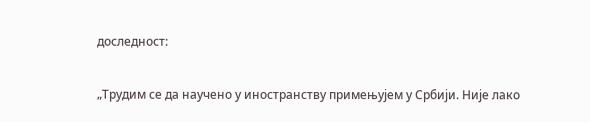доследност:

„Трудим се да научено у иностранству примењујем у Србији. Није лако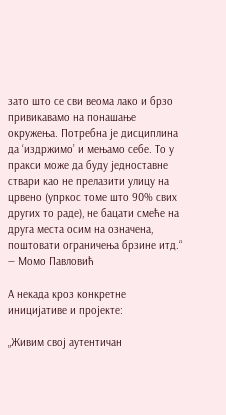зато што се сви веома лако и брзо привикавамо на понашање окружења. Потребна је дисциплина да ‘издржимо’ и мењамо себе. То у пракси може да буду једноставне ствари као не прелазити улицу на црвено (упркос томе што 90% свих других то раде), не бацати смеће на друга места осим на означена, поштовати ограничења брзине итд.“
— Момо Павловић

А некада кроз конкретне иницијативе и пројекте:

„Живим свој аутентичан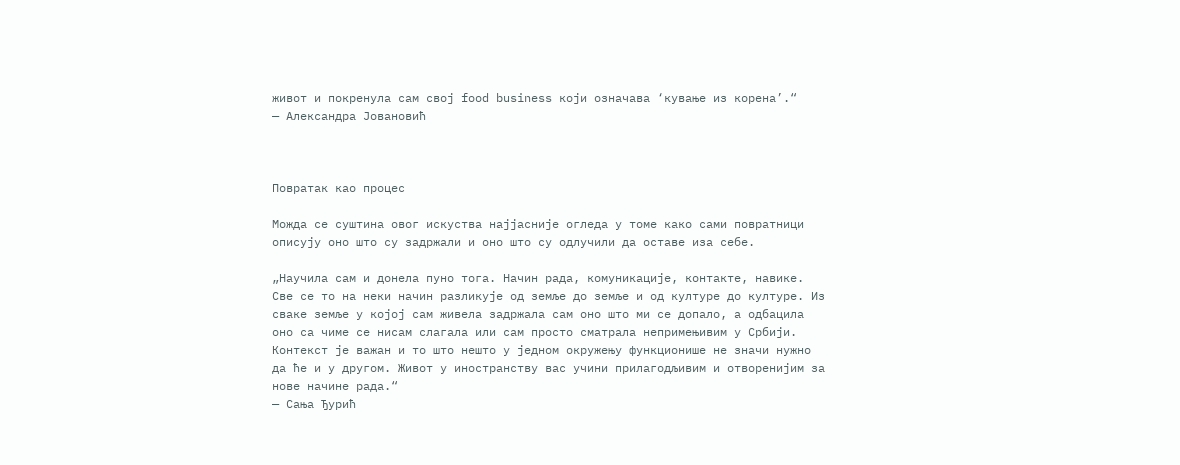живот и покренула сам свој food business који означава ‘кување из корена’.“
— Александра Јовановић



Повратак као процес

Можда се суштина овог искуства најјасније огледа у томе како сами повратници описују оно што су задржали и оно што су одлучили да оставе иза себе.

„Научила сам и донела пуно тога. Начин рада, комуникације, контакте, навике. Све се то на неки начин разликује од земље до земље и од културе до културе. Из сваке земље у којој сам живела задржала сам оно што ми се допало, а одбацила оно са чиме се нисам слагала или сам просто сматрала непримењивим у Србији. Контекст је важан и то што нешто у једном окружењу функционише не значи нужно да ће и у другом. Живот у иностранству вас учини прилагодљивим и отворенијим за нове начине рада.“
— Сања Ђурић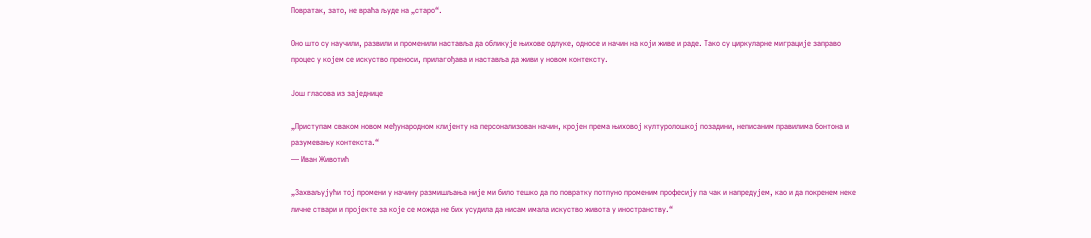Повратак, зато, не враћа људе на „старо“.

Оно што су научили, развили и променили наставља да обликује њихове одлуке, односе и начин на који живе и раде. Тако су циркуларне миграције заправо процес у којем се искуство преноси, прилагођава и наставља да живи у новом контексту.

Још гласова из заједнице

„Приступам сваком новом међународном клијенту на персонализован начин, кројен према њиховој културолошкој позадини, неписаним правилима бонтона и разумевању контекста.“
— Иван Животић

„Захваљујући тој промени у начину размишљања није ми било тешко да по повратку потпуно променим професију па чак и напредујем, као и да покренем неке личне ствари и пројекте за које се можда не бих усудила да нисам имала искуство живота у иностранству.“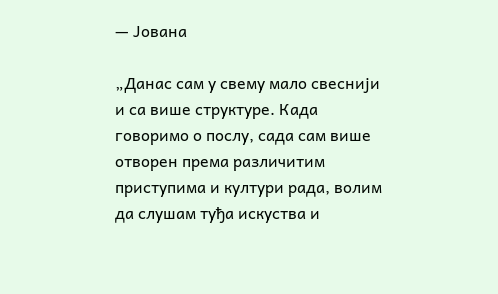— Јована

„Данас сам у свему мало свеснији и са више структуре. Када говоримо о послу, сада сам више отворен према различитим приступима и култури рада, волим да слушам туђа искуства и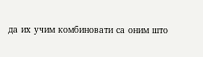да их учим комбиновати са оним што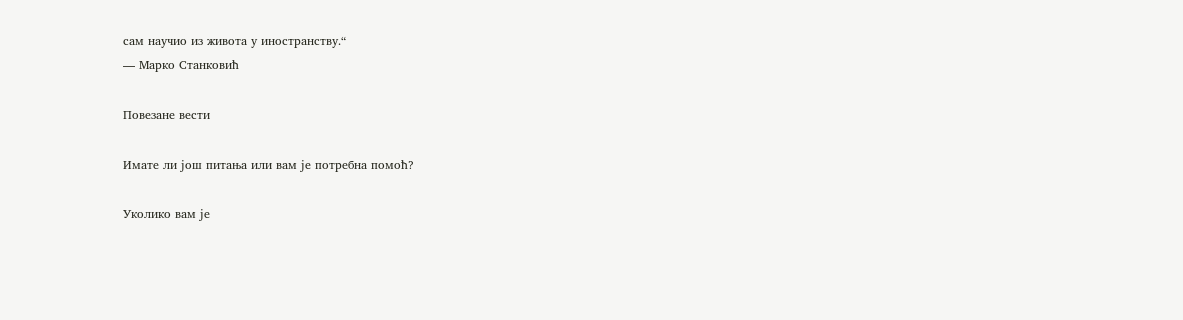сам научио из живота у иностранству.“
— Марко Станковић

Повезане вести

Имате ли још питања или вам је потребна помоћ?

Уколико вам је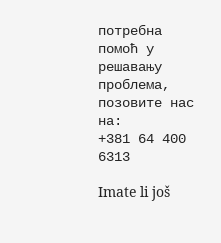потребна помоћ у решавању проблема, позовите нас на:
+381 64 400 6313

Imate li još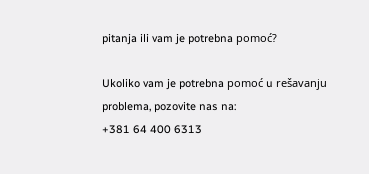pitanja ili vam je potrebna pomoć?

Ukoliko vam je potrebna pomoć u rešavanju problema, pozovite nas na:
+381 64 400 6313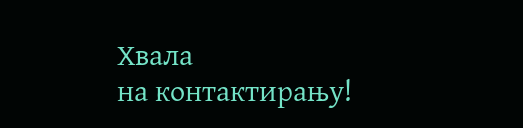Хвала
на контактирању!